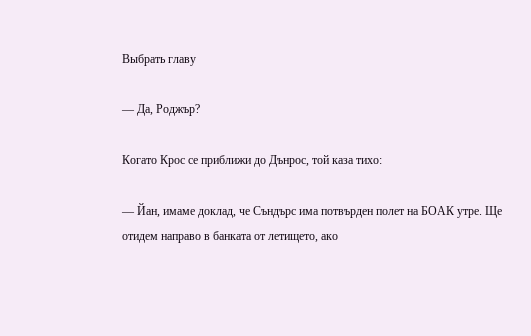Выбрать главу

— Да, Роджър?

Когато Крос се приближи до Дънрос, той каза тихо:

— Йан, имаме доклад, че Съндърс има потвърден полет на БОАК утре. Ще отидем направо в банката от летището, ако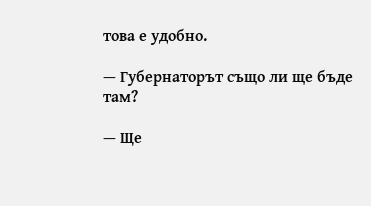това е удобно.

— Губернаторът също ли ще бъде там?

— Ще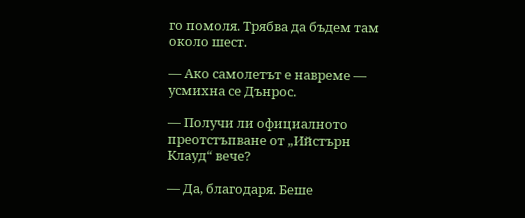го помоля. Трябва да бъдем там около шест.

— Ако самолетът е навреме — усмихна се Дънрос.

— Получи ли официалното преотстъпване от „Ийстърн Клауд“ вече?

— Да, благодаря. Беше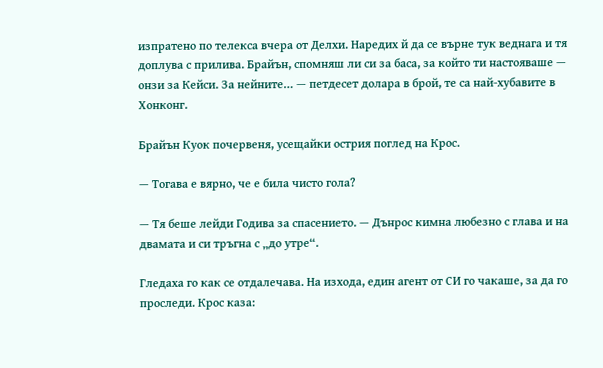изпратено по телекса вчера от Делхи. Наредих й да се върне тук веднага и тя доплува с прилива. Брайън, спомняш ли си за баса, за който ти настояваше — онзи за Кейси. За нейните… — петдесет долара в брой, те са най-хубавите в Хонконг.

Брайън Куок почервеня, усещайки острия поглед на Крос.

— Тогава е вярно, че е била чисто гола?

— Тя беше лейди Годива за спасението. — Дънрос кимна любезно с глава и на двамата и си тръгна с „до утре“.

Гледаха го как се отдалечава. На изхода, един агент от СИ го чакаше, за да го проследи. Крос каза: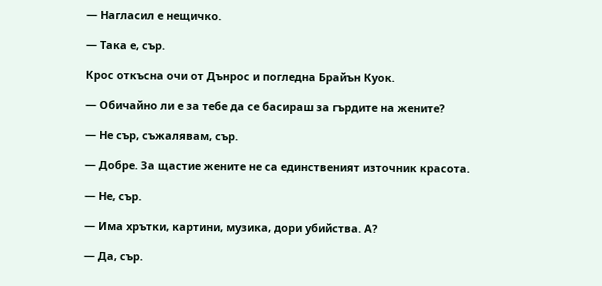— Нагласил е нещичко.

— Така е, сър.

Крос откъсна очи от Дънрос и погледна Брайън Куок.

— Обичайно ли е за тебе да се басираш за гърдите на жените?

— Не сър, съжалявам, сър.

— Добре. За щастие жените не са единственият източник красота.

— Не, сър.

— Има хрътки, картини, музика, дори убийства. А?

— Да, сър.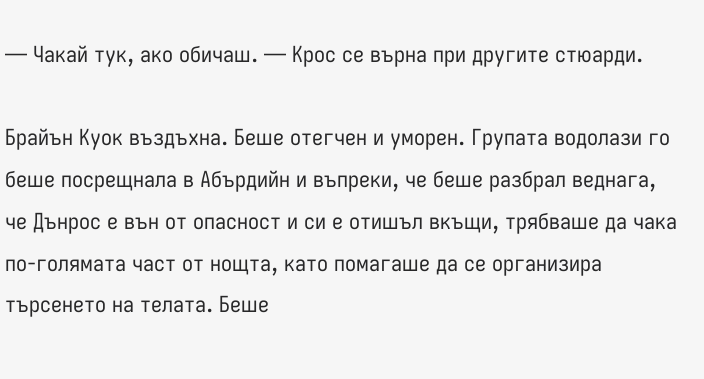— Чакай тук, ако обичаш. — Крос се върна при другите стюарди.

Брайън Куок въздъхна. Беше отегчен и уморен. Групата водолази го беше посрещнала в Абърдийн и въпреки, че беше разбрал веднага, че Дънрос е вън от опасност и си е отишъл вкъщи, трябваше да чака по-голямата част от нощта, като помагаше да се организира търсенето на телата. Беше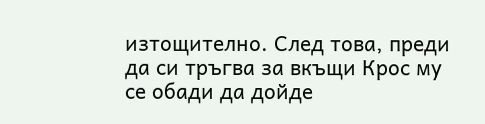изтощително. След това, преди да си тръгва за вкъщи Крос му се обади да дойде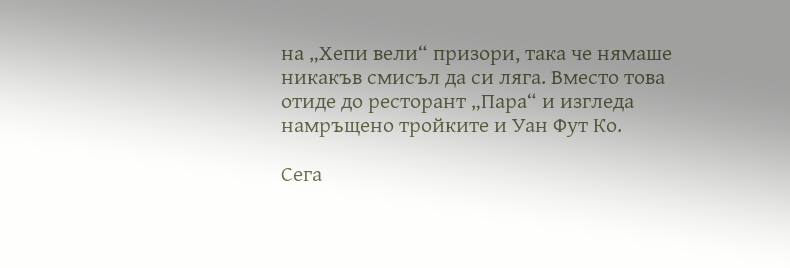на „Хепи вели“ призори, така че нямаше никакъв смисъл да си ляга. Вместо това отиде до ресторант „Пара“ и изгледа намръщено тройките и Уан Фут Ко.

Сега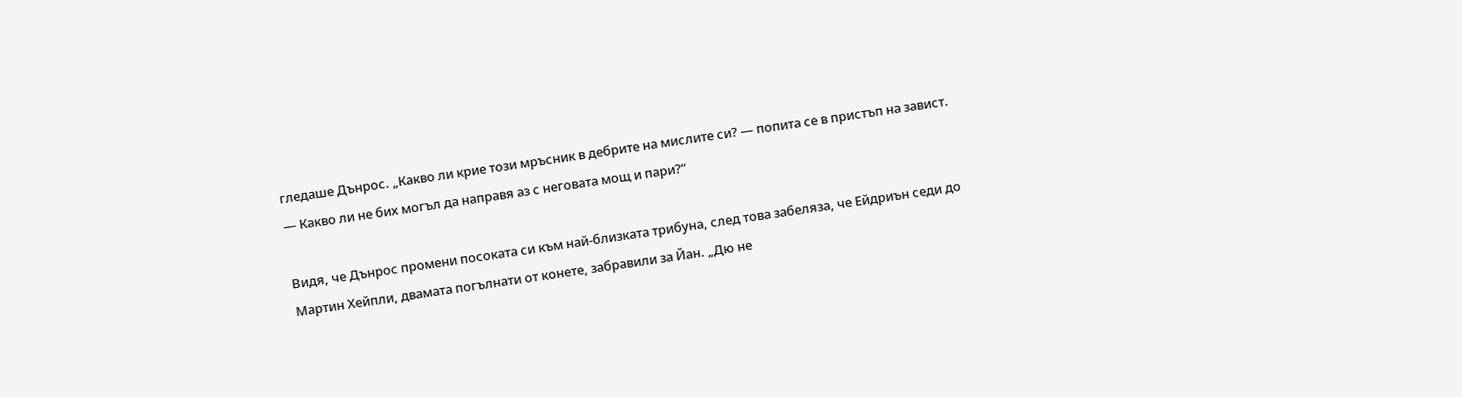гледаше Дънрос. „Какво ли крие този мръсник в дебрите на мислите си? — попита се в пристъп на завист. — Какво ли не бих могъл да направя аз с неговата мощ и пари?“

Видя, че Дънрос промени посоката си към най-близката трибуна, след това забеляза, че Ейдриън седи до Мартин Хейпли, двамата погълнати от конете, забравили за Йан. „Дю не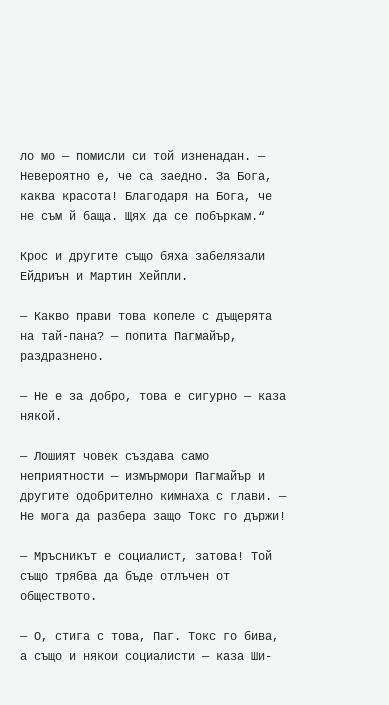ло мо — помисли си той изненадан. — Невероятно е, че са заедно. За Бога, каква красота! Благодаря на Бога, че не съм й баща. Щях да се побъркам.“

Крос и другите също бяха забелязали Ейдриън и Мартин Хейпли.

— Какво прави това копеле с дъщерята на тай-пана? — попита Пагмайър, раздразнено.

— Не е за добро, това е сигурно — каза някой.

— Лошият човек създава само неприятности — измърмори Пагмайър и другите одобрително кимнаха с глави. — Не мога да разбера защо Токс го държи!

— Мръсникът е социалист, затова! Той също трябва да бъде отлъчен от обществото.

— О, стига с това, Паг. Токс го бива, а също и някои социалисти — каза Ши-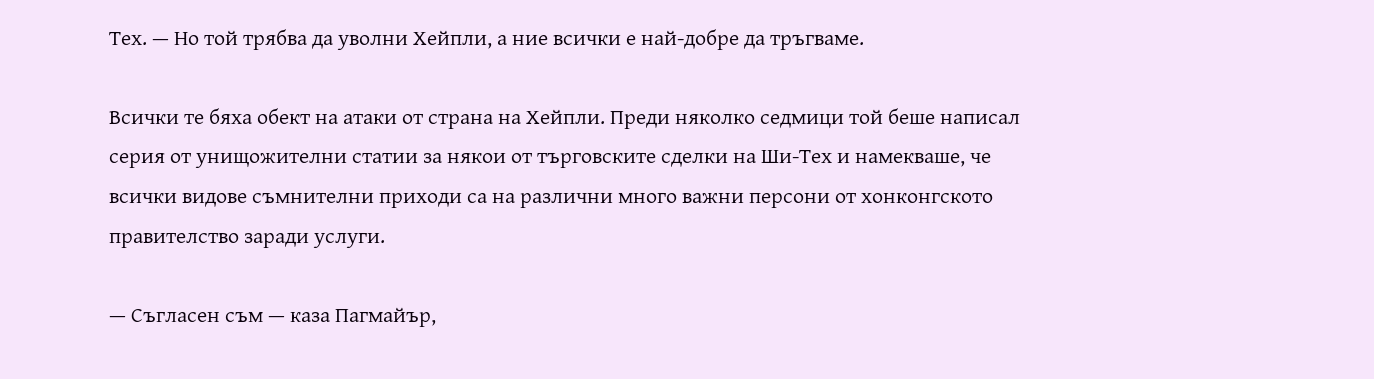Тех. — Но той трябва да уволни Хейпли, а ние всички е най-добре да тръгваме.

Всички те бяха обект на атаки от страна на Хейпли. Преди няколко седмици той беше написал серия от унищожителни статии за някои от търговските сделки на Ши-Тех и намекваше, че всички видове съмнителни приходи са на различни много важни персони от хонконгското правителство заради услуги.

— Съгласен съм — каза Пагмайър,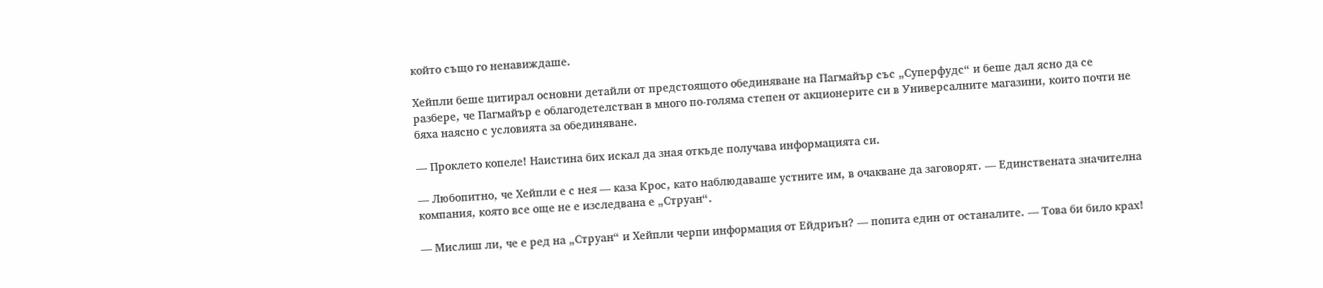който също го ненавиждаше.

Хейпли беше цитирал основни детайли от предстоящото обединяване на Пагмайър със „Суперфудс“ и беше дал ясно да се разбере, че Пагмайър е облагодетелстван в много по-голяма степен от акционерите си в Универсалните магазини, които почти не бяха наясно с условията за обединяване.

— Проклето копеле! Наистина бих искал да зная откъде получава информацията си.

— Любопитно, че Хейпли е с нея — каза Крос, като наблюдаваше устните им, в очакване да заговорят. — Единствената значителна компания, която все още не е изследвана е „Струан“.

— Мислиш ли, че е ред на „Струан“ и Хейпли черпи информация от Ейдриън? — попита един от останалите. — Това би било крах!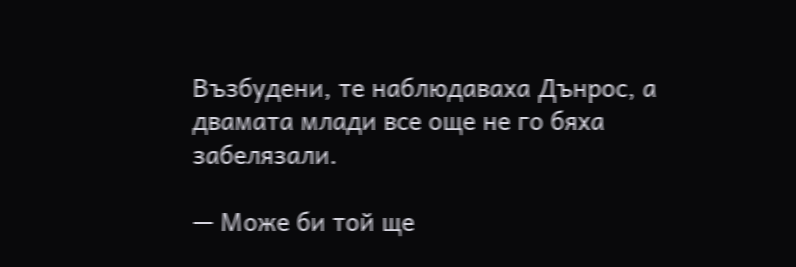Възбудени, те наблюдаваха Дънрос, а двамата млади все още не го бяха забелязали.

— Може би той ще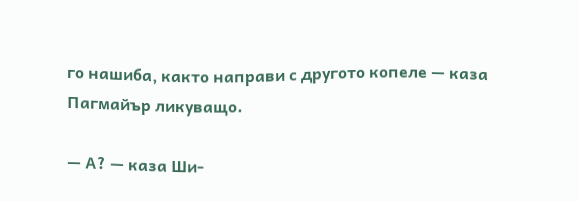го нашиба, както направи с другото копеле — каза Пагмайър ликуващо.

— А? — каза Ши-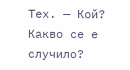Тех. — Кой? Какво се е случило?